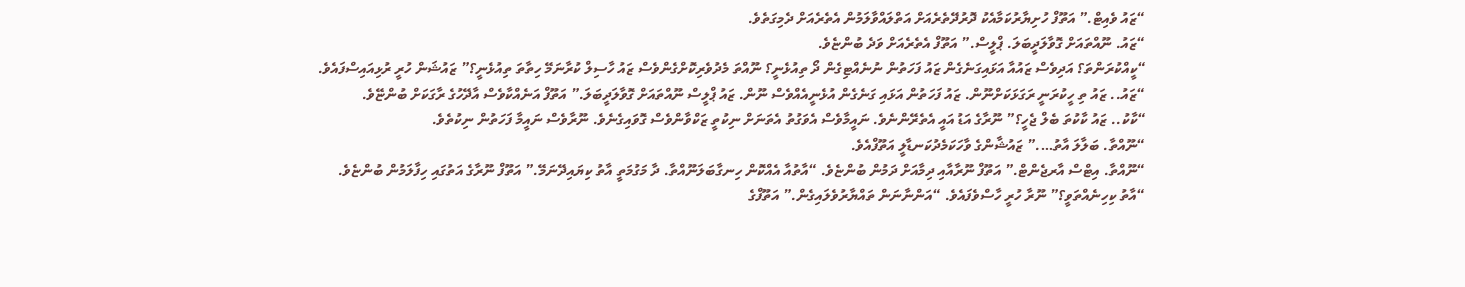“ޒައު ވެއިޓް.” އަތޫފް ހުށިޔާރުކަމާއެކު ދޮރުދޭތެރެއަށް އަތްލައްވާލަމުން އެތެރެއަށް ދެމިގަތެވެ.
“ޒައު. ނޫއްތައަށް ގޮވާލަދީބަލަ. ޕްލީސް.” އަތޫފް އެތެރެއަށް ވަދެ ބުންޏެވެ.
“ކީއްކުރަންތަ؟ އަދިވެސް ޒައުއާ އަޅައިގަނެގެން ޒައު ފަހަތުން ނުނެއްޓިގެން ދޯ ތިއުޅެނީ؟ ނޫއްތަ މެދުވެރިކޮށްގެންވެސް ޒައު ހާސިލް ކުރާނަމޭ ހިތާތަ ތިއުޅެނީ؟” ޒައުޝަން ހުރީ ރުޅިއައިސްފައެވެ.
“ޒައު.. ޒައު ތި ހީކުރަނީ ރަގަޅަކަށްނޫން. ޒައު ފަހަތުން އަޅައި ގަނެގެން އުޅެނީއެއްވެސް ނޫން. ޒައު ޕްލީސް ނޫއްތައަށް ގޮވާލަދީބަލަ.” އަތޫފް އަނެއްކާވެސް އާދޭހުގެ ރާގަކަށް ބުންޏޭވެ.
“ކާކު.. ޒައު ކާކުތަ ބެލް ޖެހީ؟” ނޫރާގެ އަޑު އައީ އެތެރޭންނެވެ. ނައީމާވެސް އެވަގުތު އެތަނަށް ނިކުތީ ޒަކްވާންވެސް ގޮވައިގެނެވެ. ނޫރާވެސް ނައީމާ ފަހަތުން ނިކުތެވެ.
“ނޫއްތާ. ބަލާލަ އާތު….” ޒައުޝާންގެ ވާހަކަމެދުކަނޑާލީ އަތޫފްއެވެ.
“ނޫއްތާ. އިޓްސް އާރޖެންޓް.” އަތޫފް ނޫރާއާއި ދިމާއަށް ދަމުން ބުންޏެވެ. “އާތުއާ އެއްކޮން ހިނގާބަލަނޫއްތާ. ދާ މަގުމަތީ އާތު ކިޔައިދޭނަމޭ.” އަތޫފް ނޫރާގެ އަތުގައި ހިފާލަމުން ބުންޏެވެ.
“އާތު ކިހިނެއްތަވީ؟” ނޫރާ ހުރީ ހާސްވެފައެވެ. “އަންނާނަން ތައްޔާރުވެލައިގެން.” އަތޫފްގެ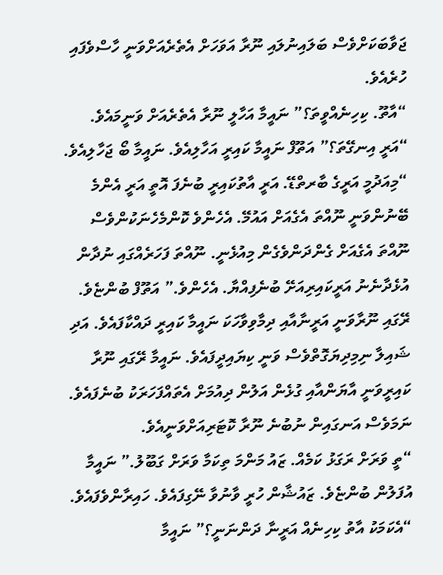ޖަވާބަކަށްވެސް ބަލައިނުލައި ނޫރާ އަވަހަށް އެތެރެއަށްވަނީ ހާސްވެފައި ހުރެއެވެ.
“އާތޫ. ކިހިނެއްވީތަ؟” ނައީމާ އަހާލީ ނޫރާ އެތެރެއަށް ވަނީމައެވެ.
“އަރީ އިނގޭތަ؟” އަތޫފް ނައީމާ ކައިރީ އަހާލިއެވެ. ނައީމާ ބޯ ޖަހާލިއެވެ. “މިއަދުމީ އަރީގެ ބާރތްޑޭ. އަރީ އާތުކައިރީ ބުނެފަ އޮތީ އަރީ އެންމެ ބޭނުންވަނީ ނޫއްތަ އެގެއަށް އައުމޭ. އެހެންވެ ކޮންމެހެނަކުންވެސް ނޫއްތަ އެގެއަށް ގެންދަންވެގެން މިއުޅެނީ. ނޫއްތަ ފަހަރެއްގައި ނުދާން އުޅެދާނެނު އަރީކައިރިއަށޭ ބުނެފިއްޔާ. އެހެންވެ.” އަތޫފް ބުންޏެވެ.
ރޭގައި ނޫރާވަނީ އަރީނާއާއި ދިމާވިވާހަކަ ނައީމާ ކައިރީ ދައްކާފައެވެ. އަދި ޝައިލާ ނިމިދިޔަގޮތްވެސް ވަނީ ކިޔައިދީފައެވެ. ނައީމާ ރޭގައި ނޫރާ ކައިރީވަނީ އާޔަންއާއި ގުޅެން އަލުން ދިއުމަށް އެތައްފަހަރަކު ބުނެފައެވެ. ނަމަވެސް އަނގައިން ނުބުނެ ނޫރާ ކޮޓަރިއަށްވަނީއެވެ.
“ތީ ވަރަށް ރަގަޅު ކަމެއް. ޒައު މަންމަ ތިކަމާ ވަރަށް ގަބޫލު.” ނައީމާ އުފަލުން ބުންޏެވެ. ޒައުޝާން ހުރީ ވާނުވާ ނޭގިފައެވެ. ހައިރާންވެފައެވެ.
“އެކަމަކު އާތު ކިހިނެއް އަރީނާ ދަންނަނީ؟” ނައީމާ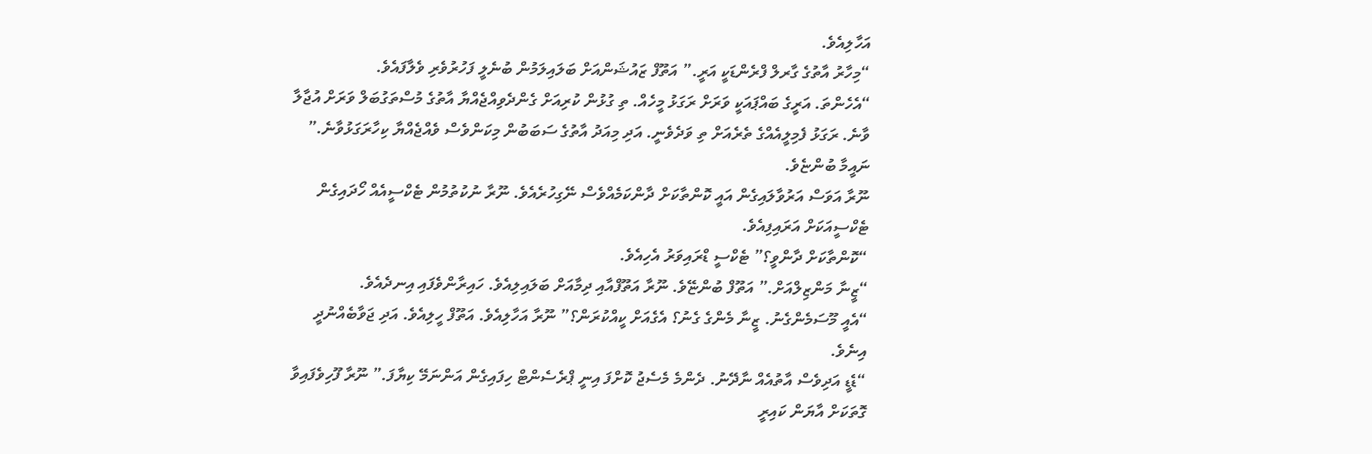އަހާލިއެވެ.
“މިހާރު އާތުގެ ގާރލް ފްރެންޑަކީ އަރީ.” އަތޫފް ޒައުޝަންއަށް ބަލައިލަމުން ބުނެލީ ފަހުރުވެރި ވެލާފައެވެ.
“އެހެންތަ. އަރީގެ ބައްޕައަކީ ވަރަށް ރަގަޅު މީހެއް. ތި ގުޅުން ކުރިއަށް ގެންދެވިއްޖެއްޔާ އާތުގެ މުސްތަގުބަލް ވަރަށް އުޖާލާ ވާނެ. ރަގަޅު ފެމިލީއެއްގެ ތެރެއަށް ތި ވަދެވެނީ. އަދި މިއަދު އާތުގެ ސަބަބުން މިކަންވެސް ވެއްޖެއްޔާ ކިހާރަގަޅުވާނެ.” ނައީމާ ބުންޏެވެ.
ނޫރާ އަވަސް އަރުވާލައިގެން އައީ ކޮންތާކަށް ދާންކަމެއްވެސް ނޭގިހުރެއެވެ. ނޫރާ ނުކުތުމުން ޓެކްސީއެއް ހޯދައިގެން ޓެކްސީއަކަށް އަރައިފިއެވެ.
“ކޮންތާކަށް ދާންވީ؟” ޓެކްސީ ޑްރައިވަރު އެހިއެވެ.
“ޒީނާ މަންޒިލްއަށް.” އަތޫފް ބުންޏޭވެ. ނޫރާ އަތޫފްއާއި ދިމާއަށް ބަލައިލިއެވެ. ހައިރާންވެފައި އިނދެއެވެ.
“އެއީ މޫސަމެންގެނު. ޒީނާ މެންގެ ގެނު؟ އެގެއަށް ކީއްކުރަން؟” ނޫރާ އަހާލިއެވެ. އަތޫފް ހީލިއެވެ. އަދި ޖަވާބެއްނުދީ އިނެވެ.
“ޑެޑީ އަދިވެސް އާތުއެއް ނާދޭނު. ދެންމެ މެސެޖު ކޮށްފަ އިނީ ޕްރެސެންޓް ހިފައިގެން އަންނަމޭ ކިޔާފަ.” ނޫރާ ފޫހިވެފައިވާ ގޮތަކަށް އާޔަން ކައިރީ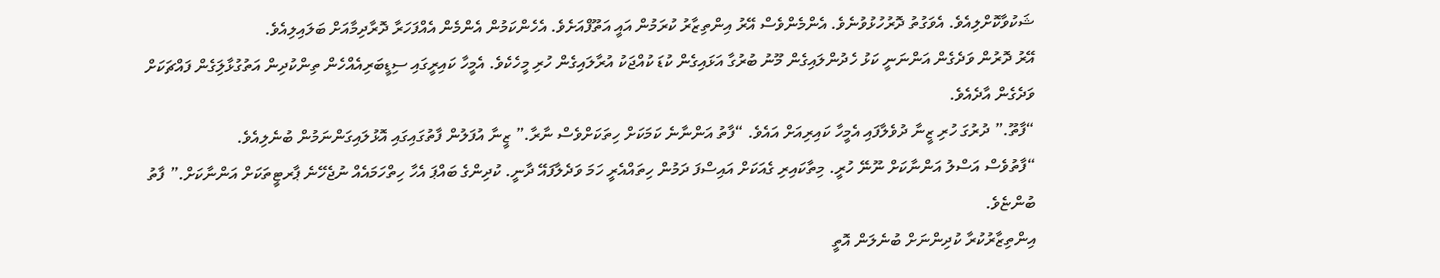ޝަކުވާކޮށްލިއެވެ. އެވަގުތު ދޮރުހުޅުވުނެވެ. އެންމެންވެސް އޭރު އިންތިޒާރު ކުރަމުން އައީ އަތޫފްއަށެވެ. އެހެންކަމުން އެންމެން އެއްފަހަރާ ދޮރާދިމާއަށް ބަލައިލިއެވެ.
އޭރު ދޮރުން ވަދެގެން އަންނަނީ ކަޅު ހެދުންލައިގެން މޫނު ބުރުގާ އަޅައިގެން ކުޑަ ކުއްޖަކު އުރާލައިގެން ހުރި މީހެކެވެ. އެމީހާ ކައިރީގައި ސިޑީބަރިއެއްހެން ތިންކުދިން އަތުގުޅާލަިގެން ފައްޗަކަށް ވަދެގެން އާދެއެވެ.
“ފާތޫ.” ދުރުގަ ހުރި ޒީނާ ދުވެލާފައި އެމީހާ ކައިރިއަށް އައެވެ. “ފާތު އަންނާނެ ކަމަކަށް ހިތަކަށްވެސް ނާރާ.” ޒީނާ އުފަލުން ފާތުގައިގައި އޮޅުލައިގަންނަމުން ބުނެލިއެވެ.
“ފާތުވެސް އަސްލު އަންނާކަށް ނޫނޭ ހުރީ. މިތާކައިރި ގެއަކަށް އައިސްފަ ދަމުން ހިތައްއެރީ ހަމަ ވަދެލާފައޭ ދާނީ. ކުދިންގެ ބައްޕަ އެހާ ހިތްހަމައެއް ނުޖެހޭނެ ޕާރޓީތަކަށް އަންނާކަށް.” ފާތު ބުންޏެވެ.
އިންތިޒާރުކުރާ ކުދިންނަށް ބުނެލަން އޮތީ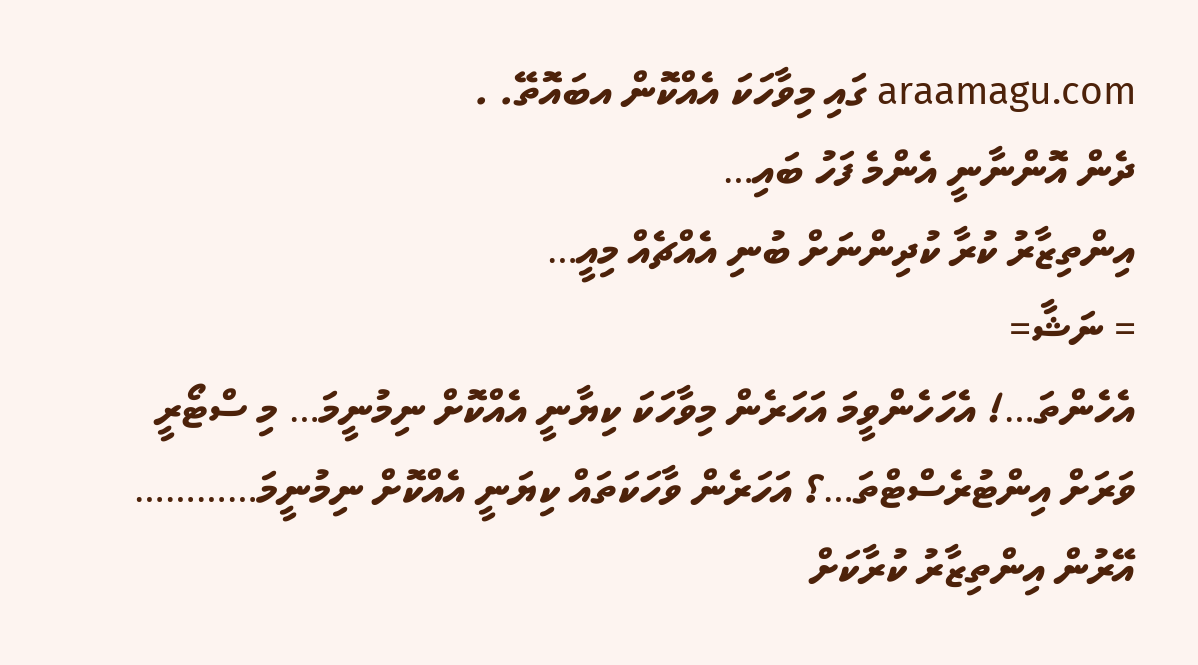araamagu.com ގައި މިވާހަކަ އެއްކޮން އބައޮތޭ. .
ދެން އޮންނާނީ އެންމެ ފަހު ބައި…
އިންތިޒާރު ކުރާ ކުދިންނަށް ބުނި އެއްޗެއް މިއީ…
= ނަޝާ=
އެހެންތަ…! އެހަހެންވީމަ އަހަރެން މިވާހަކަ ކިޔާނީ އެއްކޮށް ނިމުނީމަ… މި ސްޓޯރީ ވަރަށް އިންޓުރެސްޓްތަ…؟ އަހަރެން ވާހަކަތައް ކިޔަނީ އެއްކޮށް ނިމުނީމަ………… އޭރުން އިންތިޒާރު ކުރާކަށް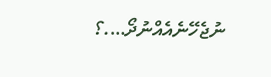ނުޖެހޭނެއެއްނުދޯ….؟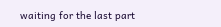waiting for the last part